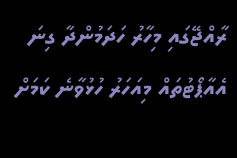ރާއްޖޭގައި މިހާރު ހަދަމުންދާ ގިނަ އެއާޕޯޓުތައް މިއަހަރު ހުޅުވާނެ ކަމަށް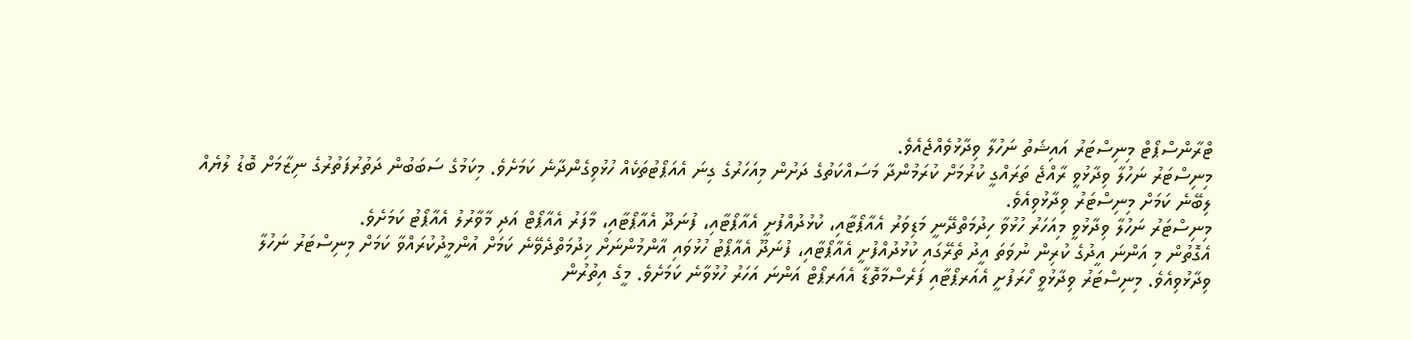ޓްރާންސްޕޯޓް މިނިސްޓަރު އައިޝަތު ނަހުލާ ވިދާޅުވެއްޖެއެވެ.
މިނިސްޓަރު ނަހުލާ ވިދާޅުވީ ރާއްޖެ ތަރައްގީ ކުރުމަށް ކުރަމުންދާ މަސައްކަތުގެ ދަށުން މިއަހަރުގެ ގިނަ އެއަޕޯޓުތަކެއް ހުޅުވިގެންދާނެ ކަމަށެވެ. މިކަމުގެ ސަބަބުން ދަތުރުފަތުރުގެ ނިޒާމަށް ބޮޑު ލުޔެއް ލިބޭނެ ކަމަށް މިނިސްޓަރު ވިދާޅުވިއެވެ.
މިނިސްޓަރު ނަހުލާ ވިދާޅުވީ މިއަހަރު ހުޅުވާ ހިދުމަތްދޭނީ މަޑިވަރު އެއާޕޯޓާއި، ކުޅުދުއްފުށީ އެއާޕޯޓާއި، ފުނަދޫ އެއާޕޯޓާއި، މާފަރު އެއާޕޯޓް އަދި މާވާރުލު އެއާޕޯޓު ކަމަށެވެ.
އެގޮތުން މި އަންނަ އީދުގެ ކުރިން ނުވަތަ އީދު ތެރޭގައި ކުޅުދުއްފުށީ އެއާޕޯޓާއި، ފުނަދޫ އެއާޕޯޓު ހުޅުވައި އާންމުންނަށް ޚިދުމަތްދެވޭނެ ކަމަށް އުންމީދުކުރައްވާ ކަމަށް މިނިސްޓަރު ނަހުލާ ވިދާޅުވިއެވެ. މިނިސްޓަރު ވިދާޅުވީ ހޯރަފުށީ އެއަރޕޯޓާއި ފަރެސްމާތޮޑާ އެއަރޕޯޓް އަންނަ އަހަރު ހުޅުވާނެ ކަމަށެވެ. މީގެ އިތުރުން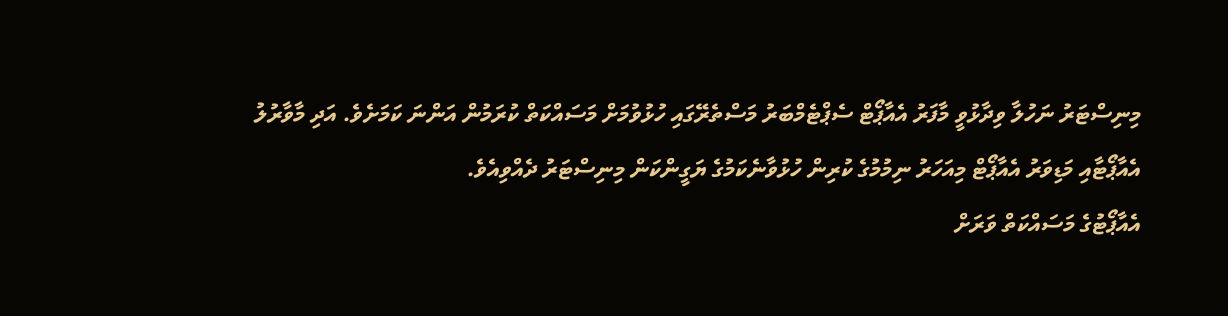މިނިސްޓަރު ނަހުލާ ވިދާޅުވީ މާފަރު އެއާޕޯޓް ސެޕްޓެމްބަރު މަސްތެރޭގައި ހުޅުވުމަށް މަސައްކަތް ކުރަމުން އަންނަ ކަމަށެވެ. އަދި މާވާރުލު އެއާޕޯޓާއި މަޑިވަރު އެއާޕޯޓް މިއަހަރު ނިމުމުގެ ކުރިން ހުޅުވާނެކަމުގެ ޔަގީންކަން މިނިސްޓަރު ދެއްވިއެވެ.
އެއާޕޯޓުގެ މަސައްކަތް ވަރަށް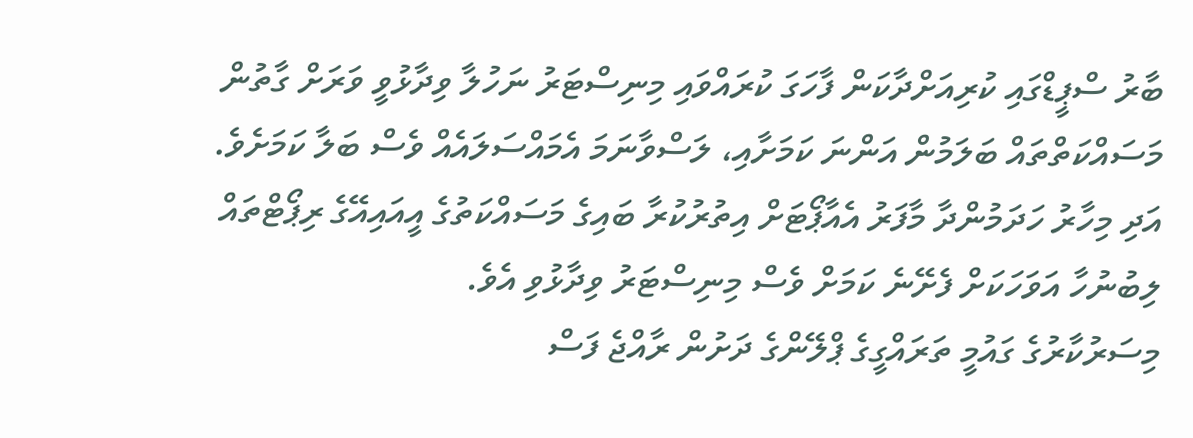ބާރު ސްޕީޑްގައި ކުރިއަށްދާކަން ފާހަގަ ކުރައްވައި މިނިސްޓަރު ނަހުލާ ވިދާޅުވީ ވަރަށް ގާތުން މަސައްކަތްތައް ބަލަމުން އަންނަ ކަމަށާއި، ލަސްވާނަމަ އެމައްސަލައެއް ވެސް ބަލާ ކަމަށެވެ. އަދި މިހާރު ހަދަމުންދާ މާފަރު އެއާޕޯޓަށް އިތުރުކުރާ ބައިގެ މަސައްކަތުގެ އީއައިއޭގެ ރިޕޯޓްތައް ލިބުނުހާ އަވަހަކަށް ފެށޭނެ ކަމަށް ވެސް މިނިސްޓަރު ވިދާޅުވި އެވެ.
މިސަރުކާރުގެ ގައުމީ ތަރައްގީގެ ޕްލޭންގެ ދަށުން ރާއްޖެ ފަސް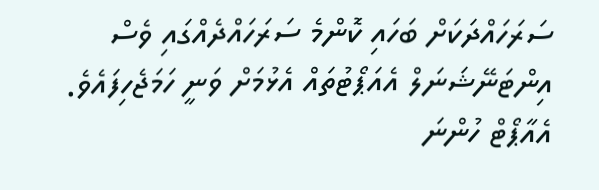ސަރަހައްދަކަށް ބަހައި ކޮންމެ ސަރަހައްދެއްގައި ވެސް އިންޓަނޭޝަނަލް އެއަޕޯޓުތައް އެޅުމަށް ވަނީ ހަމަޖެހިފައެވެ. އެއާޕޯޓް ހުންނަ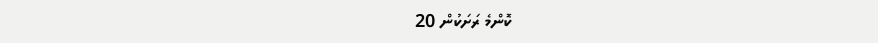ކޮންމެ ރަށަކުން 20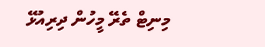މިނިޓް ތެރޭ މީހުން ދިރިއުޅޭ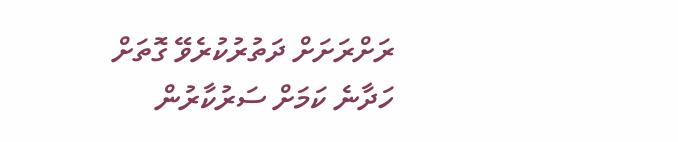ރަށްރަށަށް ދަތުރުކުރެވޭ ގޮތަށް ހަދާނެ ކަމަށް ސަރުކާރުން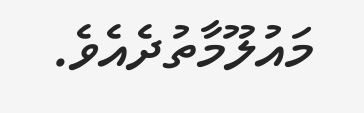މައުލޫމާތުދެއެވެ.